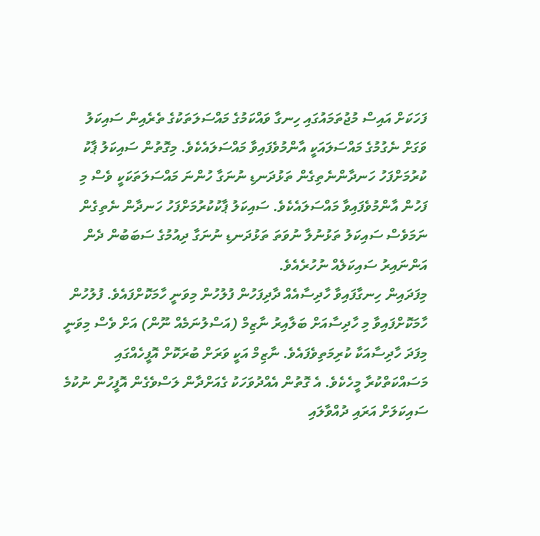ފަހަކަށް އައިސް މުޖުތަމައުގައި ހިނގާ ވައްކަމުގެ މައްސަލަތަކުގެ ތެރެއިން ސައިކަލު ވަގަށް ނެގުމުގެ މައްސަލައަކީ އާންމުވެފައިވާ މައްސަލައެކެވެ. މިގޮތުން ސައިކަލު ޕާކު ކުރުމަށްފަހު ހަނދާންނެތިގެން ތަޅުދަނޑި ނުނަގާ ހުންނަ މައްސަލަތަކަކީ ވެސް މި ފަހުން އާންމުވެފައިވާ މައްސަލައެކެވެ. ސައިކަލު ޕާކުކުރުމަށްފަހު ހަނދާން ނެތިގެން ނަމަވެސް ސައިކަލު ތަޅުނުލާ ނުވަތަ ތަޅުދަނޑި ނުނަގާ ދިއުމުގެ ސަބަބުން ދެން އަންނައިރު ސައިކަލެއް ނުހުރެއެވެ.
މިފަދައިން ހިނގާފައިވާ ހާދިސާއެއް ދާދިފަހުން ފުލުހުން މިވަނީ ހާމަކޮށްފައެވެ. ފުލުހުން ހާމަކޮށްފައިވާ މި ހާދިސާއަށް ބަލާއިރު ނާޒިމް (އަސްލުނަމެއް ނޫން) އަށް ވެސް މިވަނީ މިފަދަ ހާދިސާއަކާ ކުރިމަތިވެފައެވެ. ނާޒިމް އަކީ ވަރަށް ބުރަކޮށް އޮފީހެއްގައި މަސައްކަތްކުރާ މީހެކެވެ. އެ ގޮތުން އެއްދުވަހަކު ގެއަށްދާން ލަސްވެގެން އޮފީހުން ނުކުމެ ސައިކަލަށް އަރައި ދުއްވާލައި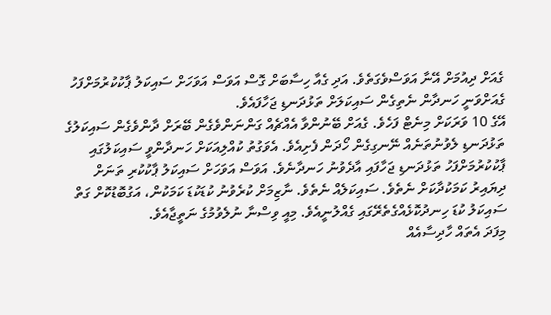ގެއަށް ދިއުމަށް އޭނާ އަވަސްވެގަތެވެ. އަދި ގެއާ ހިސާބަށް ގޮސް އަވަސް އަވަހަށް ސައިކަލު ޕާކުކުރުމަށްފަހު ގެއަށްވަނީ ހަނދާން ނެތިގެން ސައިކަލަށް ތަޅުދަނޑި ޖަހާފައެވެ.
އޭގެ 10 ވަރަކަށް މިނެޓް ފަހެވެ. ގެއަށް ބޭނުންވާ އެއްޗެއް ގަންނަންވެގެން ބޭރަށް ދާންވެގެން ސައިކަލުގެ ތަޅުދަނޑި ލެވުނުތަނެއް ނޭނގިގެން ހޯދަން ފެށިއެވެ. އެވަގުތު ކުއްލިއަކަށް ހަނދާންވީ ސައިކަލުގައި ޕާކުކުރުމަށްފަހު ތަޅުދަނޑި ޖަހާފައި އާދެވުނު ހަނދާނެވެ. އަވަސް އަވަހަށް ސައިކަލު ޕާކުކުރި ތަނަށް ދިޔައިރު ކަމަކުދާކަށް ނެތެވެ. ސައިކަލެއް ނެތެވެ. ނާޒިމަށް ކުރެވުނު ކުޑަކުޑަ ކަމަކުން، އަގުބޮޑުކޮށް ގަތް ސައިކަލު ކުޑަ ހިނދުކޮޅެއްގެތެރޭގައި ގެއްލުނީއެވެ. މިއީ ވިސްނާ ނުލެވުމުގެ ނަތީޖާއެވެ.
މިފަދަ އެތައް ހާދިސާއެއް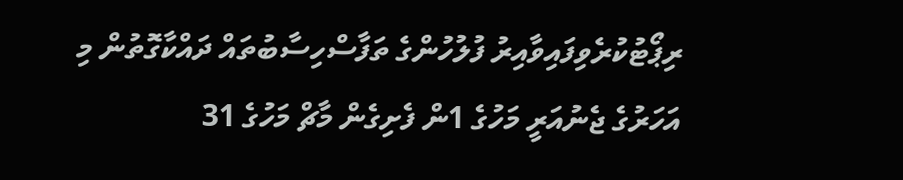ރިޕޯޓުކުރެވިފައިވާއިރު ފުލުހުންގެ ތަފާސްހިސާބުތައް ދައްކާގޮތުން މި އަހަރުގެ ޖެނުއަރީ މަހުގެ 1ން ފެށިގެން މާޗް މަހުގެ 31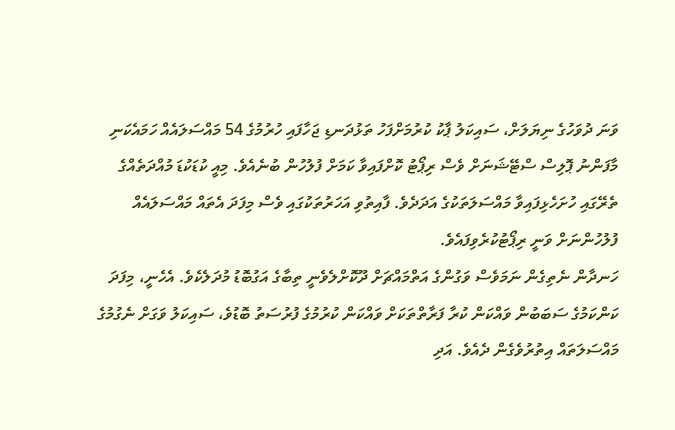ވަނަ ދުވަހުގެ ނިޔަލަށް، ސައިކަލު ޕާކު ކުރުމަށްފަހު ތަޅުދަނޑި ޖަހާފައި ހުރުމުގެ 54 މައްސަލައެއް ހަމައެކަނި މާފަންނު ޕޮލިސް ސްޓޭޝަނަށް ވެސް ރިޕޯޓު ކޮށްފައިވާ ކަމަށް ފުލުހުން ބުނެއެވެ. މިއީ ކުޑަކުޑަ މުއްދަތެއްގެ ތެރޭގައި ހުށަހެޅިފައިވާ މައްސަލަތަކުގެ އަދަދެވެ. ފާއިތުވި އަހަރުތަކުގައި ވެސް މިފަދަ އެތައް މައްސަލައެއް ފުލުހުންނަށް ވަނީ ރިޕޯޓުކުރެވިފައެވެ.
ހަނދާން ނެތިގެން ނަމަވެސް ވަގުންގެ އަތްމައްޗަށް ދޫކޮށްލެވެނީ ތިބާގެ އަގުބޮޑު މުދަލެކެވެ. އެހެނީ، މިފަދަ ކަންކަމުގެ ސަބަބުން ވައްކަން ކުރާ ފަރާތްތަކަށް ވައްކަން ކުރުމުގެ ފުރުސަތު ބޮޑުވެ، ސައިކަލު ވަގަށް ނެގުމުގެ މައްސަލަތައް އިތުރުވެގެން ދެއެވެ. އަދި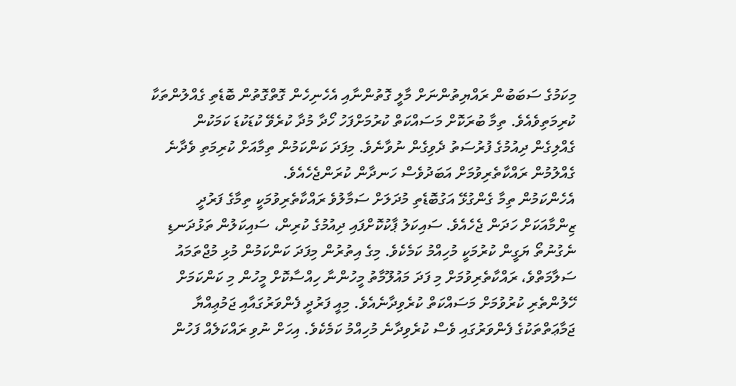މިކަމުގެ ސަބަބުން ރައްޔިތުންނަށް މާލީ ގޮތުންނާއި އެހެނިހެން ގޮތްގޮތުން ބޮޑެތި ގެއްލުންތަކާ ކުރިމަތިވެއެވެ. ތިމާ ބުރަކޮށް މަސައްކަތް ކުރުމަށްފަހު ހޯދާ މުދާ ކުރެވޭ ކުޑަކުޑަ ކަމަކުން ގެއްލިގެން ދިއުމުގެ ފުރުސަތު ދެވިގެން ނުވާނެވެ. މިފަދަ ކަންކަމުން ތިމާއަށް ކުރިމަތި ވެދާނެ ގެއްލުމުން ރައްކާތެރިވުމަށް އަބަދުވެސް ހަނދާން ކުރަންޖެހެއެވެ.
އެހެންކަމުން ތިމާ ގެންގުޅޭ އަގުބޮޑެތި މުދަލަށް ސަމާލުވެ ރައްކާތެރިވުމަކީ ތިމާގެ ފަރުދީ ޒިންމާއަކަށް ހަދަން ޖެހެއެވެ. ސައިކަލު ޕާކުކޮށްފައި ދިއުމުގެ ކުރިން، ސައިކަލުން ތަޅުދަނޑި ނެގުނުތޯ ޔަގީން ކުރުމަކީ މުހިއްމު ކަމެކެވެ. މިގެ އިތުރުން މިފަދަ ކަންކަމުން މުޅި މުޖްތަމައު ސަލާމަތްވެ، ރައްކާތެރިވުމަށް މި ފަދަ މައުލޫމާތު މީހުންނާ ހިއްސާކޮށް މީހުން މި ކަންކަމަށް ހޭލުންތެރި ކުރުވުމަށް މަސައްކަތް ކުރެވިދާނެއެވެ. މިއީ ފަރުދީ ފެންވަރުގައާއި ޖަމުޢިއްޔާ ޖަމާޢަތްތަކުގެ ފެންވަރުގައި ވެސް ކުރެވިދާނެ މުހިއްމު ކަމެކެވެ. އިހަށް ނުވި ރައްކަލެއް ފަހުން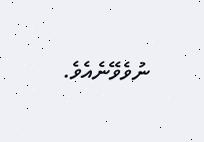ނުވެވޭނެއެވެ.